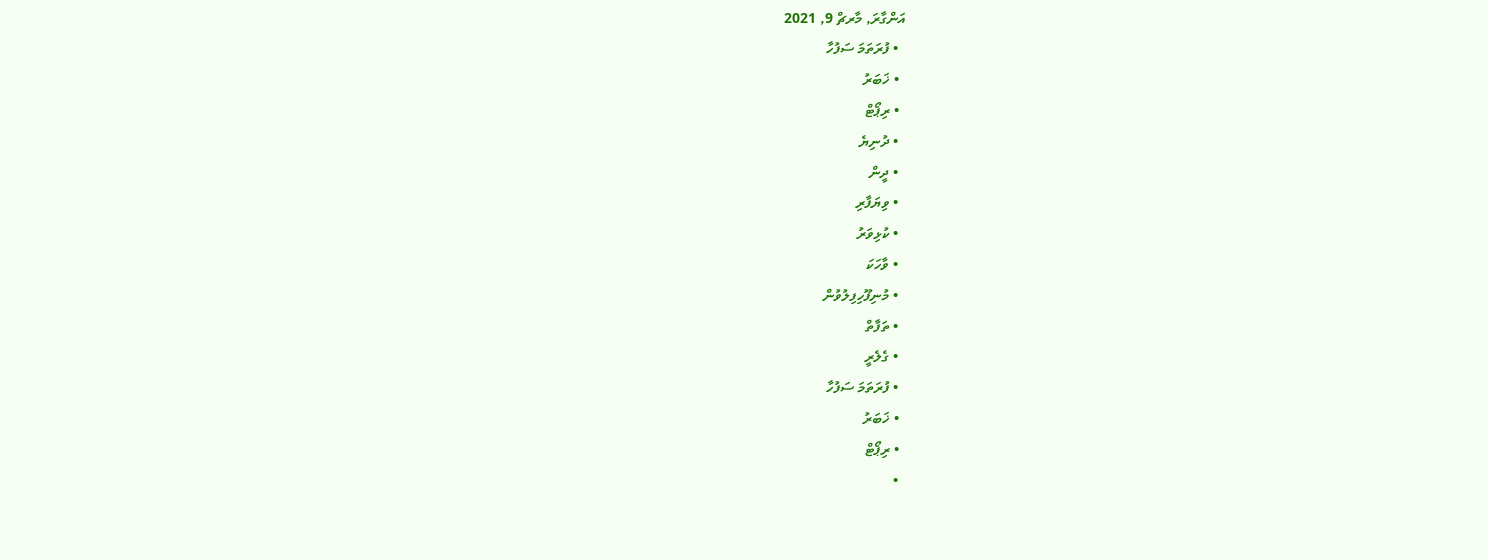އަންގާރަ, މާރޗް 9, 2021
  • ފުރަތަމަ ސަފުހާ
  • ޚަބަރު
  • ރިޕޯޓް
  • ދުނިޔެ
  • ދީން
  • ވިޔަފާރި
  • ކުޅިވަރު
  • ވާހަކަ
  • މުނިފޫހިފިލުވުން
  • ތަފާތް
  • ގެލެރީ
  • ފުރަތަމަ ސަފުހާ
  • ޚަބަރު
  • ރިޕޯޓް
  •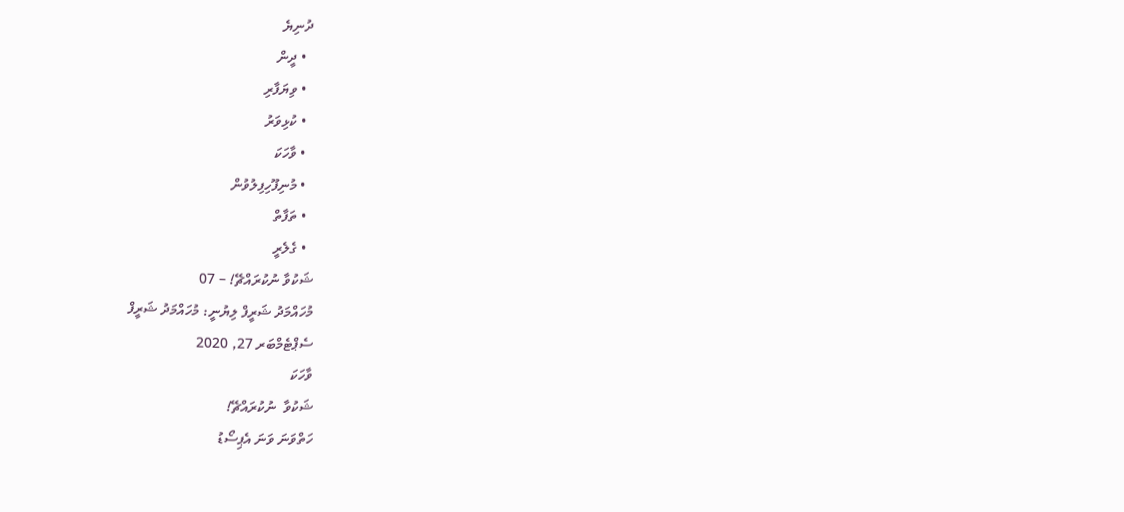ދުނިޔެ
  • ދީން
  • ވިޔަފާރި
  • ކުޅިވަރު
  • ވާހަކަ
  • މުނިފޫހިފިލުވުން
  • ތަފާތް
  • ގެލެރީ
ޝަކުވާ ނުކުރައްޗޭ! – 07
މުހައްމަދު ޝަރީފް ލިޔުނީ: މުހައްމަދު ޝަރީފް
ސެޕްޓެމްބަރ 27, 2020
ވާހަކަ
ޝަކުވާ  ނުކުރައްޗޭ!
ހަތްވަނަ ވަނަ އެޕިސޯޑު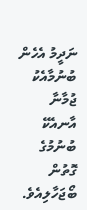ނަދީމު އެހެން ބުނުމާއެކު ޖުމާނާ އާނއެކޭ ބުނުމުގެ ގޮތުން ބޯޖަހާލިއެވެ.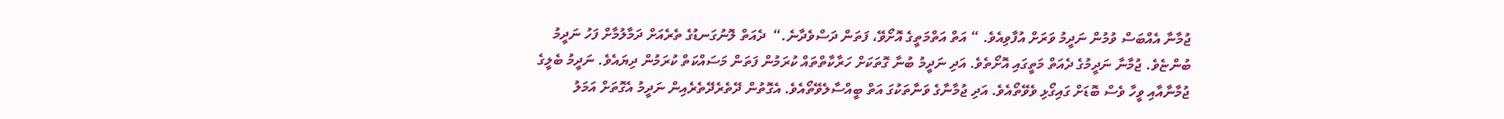ޖުމާނާ އެއްބަސް ވުމުން ނަދީމު ވަރަށް އުފާވިއެވެ. “ އަތް އަތްމަތީގެ އޮށޯވޭ، ފަތަން ދަސްވެދާނެ.“  ދެއަތް ލޮނުގަނޑުގެ ތެރެއަށް ދަމާލުމާށް ފަހު ނަދީމު ބުންޏެވެ. ޖުމާނާ ނަދީމުގެ ދެއަތް މަތީގައި އޮށޯތެވެ. އަދި ނަދީމު ބުނާ ގޮތަކަށް ހަރާކާތްތައް ކުރަމުން ފަތަން މަސައްކަތް ކުރަމުން ދިޔައެވެ. ނަދީމު ބެލީގެ ޖުމާނާއާއި ވީހާ ވެސް ބޮޑަށް ގައިގޯޅި ވެވޭތޯއެވެ. އަދި ޖުމާނާގެ ވަނާތަކުގަ އަތް ބީއްސާލެވޭތޯއެވެ. އެގޮތުން ދޭތެރެދޭތެރެއިން ނަދީމު އެގޮތަށް އަމަލު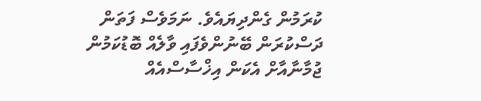ކުރަމުން ގެންދިޔައެވެ. ނަމަވެސް ފަތަން ދަސްކުރަން ބޭނުންވެފައި ވާލެއް ބޮޑުކަމުން ޖުމާނާއާށް އެކަން އިޚްސާސްއެއް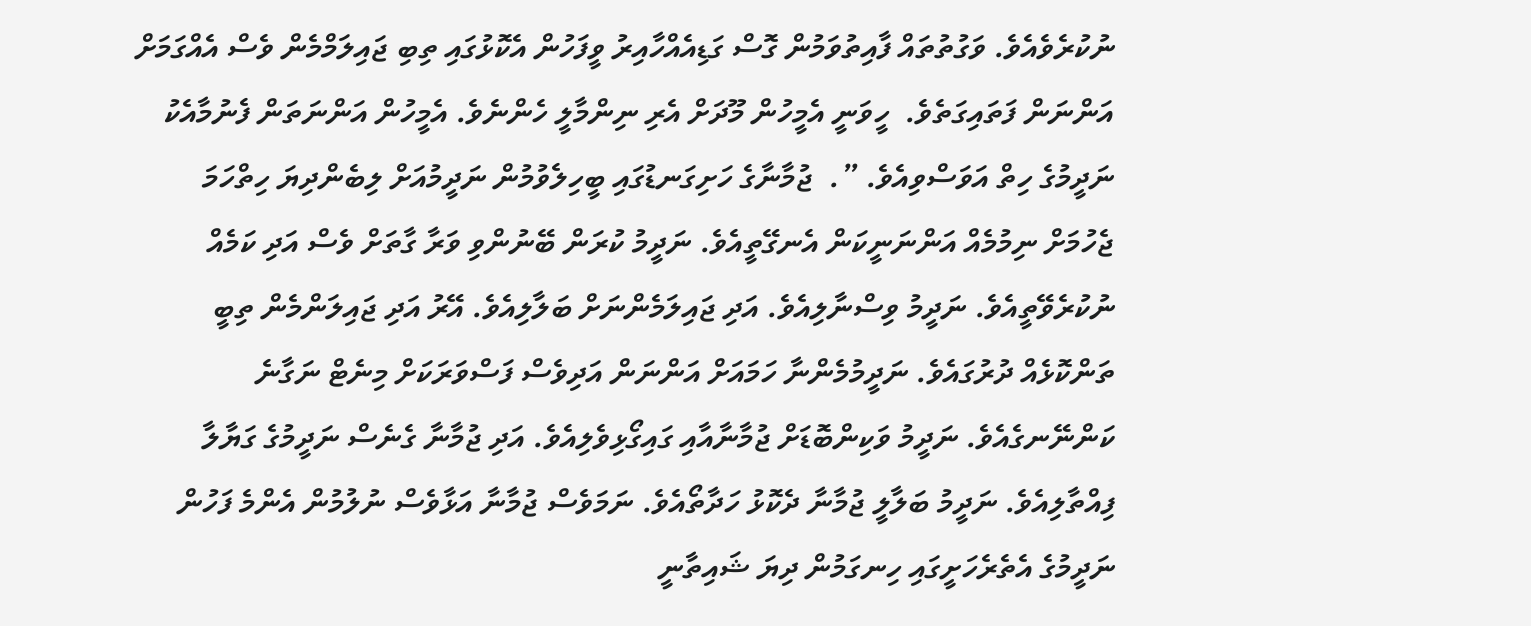ނުކުރެވެއެވެ. ވަގުތުތައް ފާއިތުވަމުން ގޮސް ގަޑިއެއްހާއިރު ވީފަހުން އެކޮޅުގައި ތިބި ޖައިލަމްމެން ވެސް އެއްގަމަށް އަންނަން ފަތައިގަތެވެ.  ހީވަނީ އެމީހުން މޫދަށް އެރި ނިންމާލީ ހެންނެވެ. އެމީހުން އަންނަތަން ފެނުމާއެކު ނަދީމުގެ ހިތް އަވަސްވިއެވެ. ”.  ޖުމާނާގެ ހަށިގަނޑުގައި ބީހިލެވުމުން ނަދީމުއަށް ލިބެންދިޔަ ހިތްހަމަ ޖެހުމަށް ނިމުމެއް އަންނަނީކަން އެނގޭތީއެވެ. ނަދީމު ކުރަން ބޭނުންވި ވަރާ ގާތަށް ވެސް އަދި ކަމެއް ނުކުރެވޭތީއެވެ. ނަދީމު ވިސްނާލިއެވެ. އަދި ޖައިލަމެންނަށް ބަލާލިއެވެ. އޭރު އަދި ޖައިލަންމެން ތިބީ  ތަންކޮޅެއް ދުރުގައެވެ. ނަދީމުމެންނާ ހަމައަށް އަންނަން އަދިވެސް ފަސްވަރަކަށް މިނެޓް ނަގާނެ ކަންނޭނގެއެވެ. ނަދީމު ވަކިންބޮޑަށް ޖުމާނާއާއި ގައިގޯޅިވެލިއެވެ. އަދި ޖުމާނާ ގެނެސް ނަދީމުގެ ގަޔާލާ ފިއްތާލިއެވެ. ނަދީމު ބަލާލީ ޖުމާނާ ދެކޮޅު ހަދާތޯއެވެ. ނަމަވެސް ޖުމާނާ އަޅާވެސް ނުލުމުން އެންމެ ފަހުން ނަދީމުގެ އެތެރެހަށީގައި ހިނގަމުން ދިޔަ ޝައިތާނީ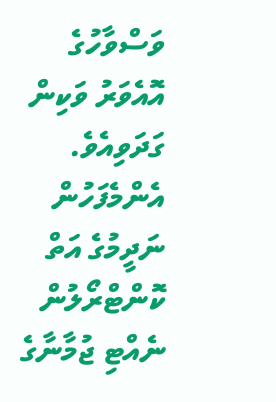ވަސްވާހުގެ އޮއެވަރު ވަކިން ގަދަވިއެވެ. އެންމެފަހުން ނަދީމުގެ އަތް ކޮންޓްރޯލުން ނެއްޓި ޖުމާނާގެ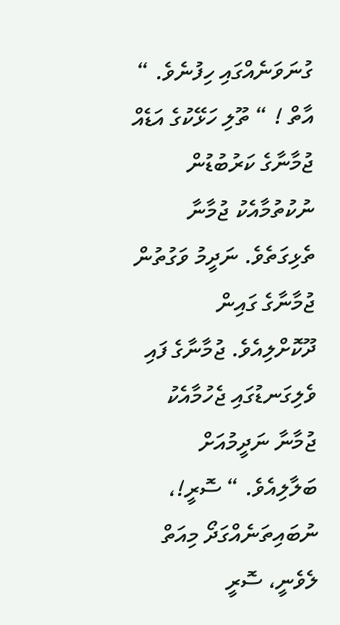ގުނަވަނެއްގައި ހިފުނެވެ. “ އާތް ! “ ތޫލި ހަޅޭކުގެ އަޑެއް ޖުމާނާގެ ކަރުބުޑުން ނުކުތުމާއެކު ޖުމާނާ ތެޅިގަތެވެ. ނަދީމު ވަގުތުން ޖުމާނާގެ ގައިން  ދޫކޮށްލިއެވެ. ޖުމާނާގެ ފައި ވެލިގަނޑުގައި ޖެހުމާއެކު ޖުމާނާ ނަދީމުއަށް ބަލާލިއެވެ. “ ސޮރީ!، ނުބައިތަނެއްގަދޯ މިއަތް ލެވެނީ، ސޮރީ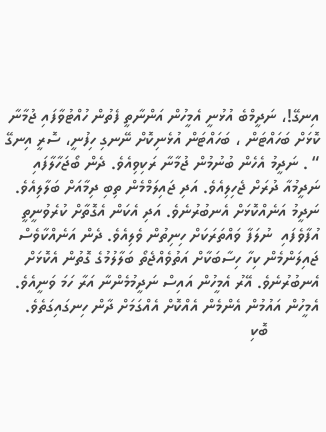އިނގޭ!، ނަދީމްބެ އުޅުނީ އެމީހުން އަންނާތީ ފެތުން ހުއްޓުވާފައި ޖުމާނާ ކޮޅަށް ބަހައްޓަން ، ބަހައްޓަން އުޅެނިކޮށް ނޭނގި ހިފުނީ، ސޮރީ އިނގޭ “ . ނަދީމު އެހެން ބުނުމުން ޖުމާނާ ރަކިވިއެވެ. ދެން ބޯޖަހާލާފައި ނަދީމުއާ ދުރަށް ޖެހިލިއެވެ. އަދި ޖައިލަމްމެން ތިބި ދިމާއަށް ބަލާލިއެވެ. ނަދީމު އަނެއްކޮޅަށް އެނބުރުނެވެ. އަދި އެކަން އެގޮތާށް ކުރެވުނީތީ އުފާވެފައި  ނުލަފާ ވައްތަރަކަށް ހިނިތުން ވެލިއެވެ. ދެން އަނެއްކާވެސް ޖައިލަންމެން ކިހާ ހިސާބަކާށް އަތުވެއްޖެތޯ ބަލާލުމުގެ ގޮތުން އެކޮޅަށް އެނބުރުނެވެ. އޭރު އެމީހުން އައިސް ނަދީމުމެންނާ އަރާ ހަމަ ވަނީއެވެ. އެމީހުން އައުމުން އެންމެން އެއްކޮށް އެއްގަމަށް ދާން ހިނގައިގަތެވެ.
           ބޮކި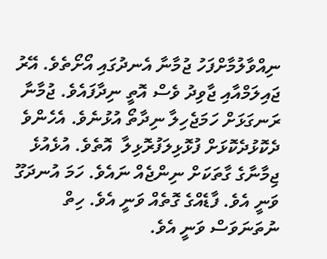ނިއްވާލުމާށްފަހު ޖުމާނާ އެނދުގައި އޯށޯތެވެ. އޭރު ޖައިލަމްއާއި ޖާވިދު ވެސް އޮތީ ނިދާފައެވެ. ޖުމާނާ ރަނގަޅަށް ހަމަޖެހިލާ ނިދާތޯ އުޅުނެވެ. އެހެންވެ ދެކޮޅުދެކޮޅަށް ފުޅޮޅިލަފުރޮޅިލާ  އޮތެވެ. އުޅެއުޅެ ޖިމާނާގެ ގާތަކަށް ނިންޖެއް ނައެވެ. ހަމަ އުނދަގޫ ވަނީ އެވެ. ފާޑެއްގެ ގޮތެއް ވަނީ އެވެ. ހިތް ނުތަނަވަސް ވަނީ އެވެ.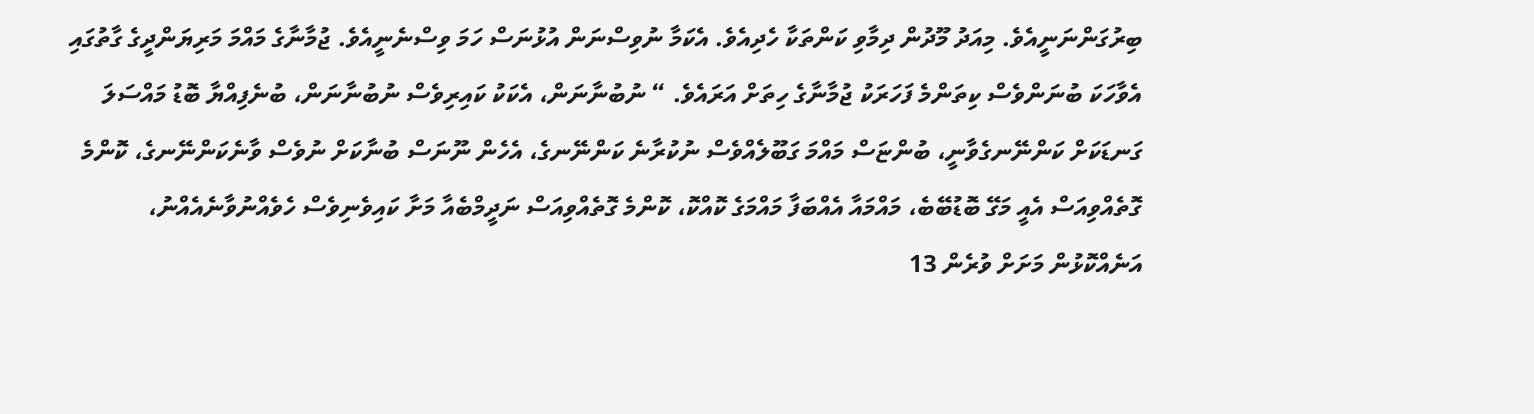ބިރުގަންނަނީއެވެ. މިއަދު މޫދުން ދިމާވި ކަންތަކާ ހެދިއެވެ. އެކަމާ ނުވިސްނަން އުޅުނަސް ހަމަ ވިސްނެނީއެވެ. ޖުމާނާގެ މައްމަ މަރިޔަންދީގެ ގާތުގައި އެވާހަކަ ބުނަންވެސް ކިތަންމެ ފަހަރަކު ޖުމާނާގެ ހިތަށް އަރައެވެ. “ ނުބުނާނަން، އެކަކު ކައިރިވެސް ނުބުނާނަން، ބުނެފިއްޔާ ބޮޑު މައްސަލަ ގަނޑަކަށް ކަންނޭނގެވާނީ، ބުންޏަސް މައްމަ ގަބޫލެއްވެސް ނުކުރާނެ ކަންނޭނގެ، އެހެން ނޫނަސް ބުނާކަށް ނުވެސް ވާނެކަންނޭނގެ، ކޮންމެ ގޮތެއްވިއަސް އެއީ މަގޭ ބޮޑުބޭބެ، މައްމައާ އެއްބަފާ މައްމަގެ ކޮއްކޮ، ކޮންމެ ގޮތެއްވިއަސް ނަދީމްބެއާ މަށާ ކައިވެނިވެސް ހެވެއްނުވާނެއެއްނު، އަނެއްކޮޅުން މަށަށް ވުރެން 13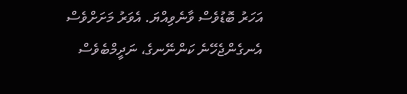އަހަރު ބޮޑުވެސް ވާނެވިއްޔަ. އެވަރު މަށަށްވެސް އެނގެންޖެހޭނެ ކަންނޭނގެ، ނަދީމްބެވެސް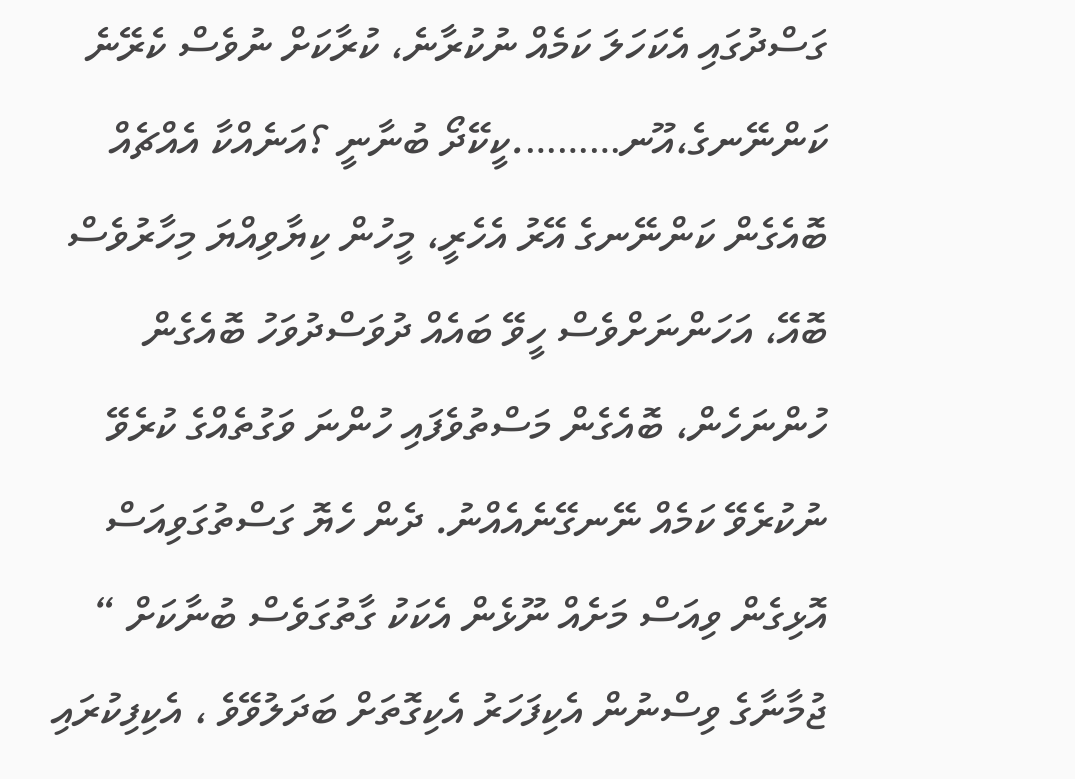ގަސްދުގައި އެކަހަލަ ކަމެއް ނުކުރާނެ، ކުރާކަށް ނުވެސް ކެރޭނެ ކަންނޭނގެ،އޫނ……….ކީކޭދޯ ބުނާނީ ؟އަނެއްކާ އެއްޗެއް ބޮއެގެން ކަންނޭނގެ އޭރު އެހެރީ، މީހުން ކިޔާވިއްޔަ މިހާރުވެސް ބޮއޭ، އަހަންނަށްވެސް ހީވޭ ބައެއް ދުވަސްދުވަހު ބޮއެގެން ހުންނަހެން، ބޮއެގެން މަސްތުވެފައި ހުންނަ ވަގުތެއްގެ ކުރެވޭ ނުކުރެވޭ ކަމެއް ނޭނގޭނެއެއްނު. ދެން ހެޔޮ ގަސްތުގަވިއަސް އޮޅިގެން ވިއަސް މަށެއް ނޫޅެން އެކަކު ގާތުގަވެސް ބުނާކަށް “ ޖުމާނާގެ ވިސްނުން އެކިފަހަރު އެކިގޮތަށް ބަދަލުވޭވެ ، އެކިފިކުރައި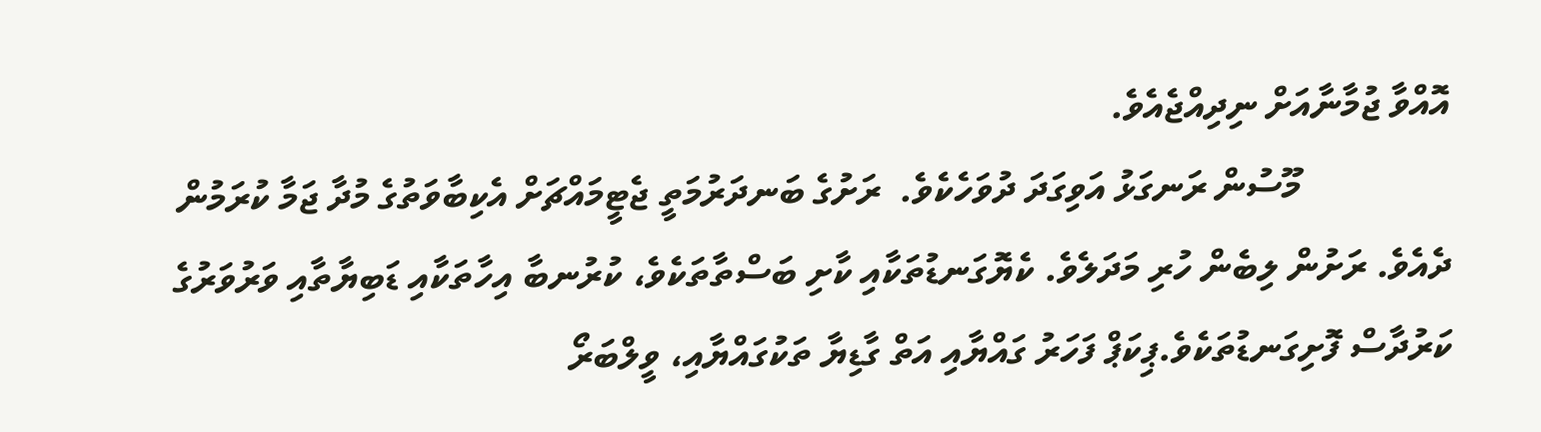އޮއްވާ ޖުމާނާއަށް ނިދިއްޖެއެވެ.
                މޫސުން ރަނގަޅު އަވިގަދަ ދުވަހެކެވެ.  ރަށުގެ ބަނދަރުމަތީ ޖެޓީމައްޗަށް އެކިބާވަތުގެ މުދާ ޖަމާ ކުރަމުން ދެއެވެ. ރަށުން ލިބެން ހުރި މަދަލެވެ. ކެޔޮގަނޑުތަކާއި ކާށި ބަސްތާތަކެވެ، ކުރުނބާ އިހާތަކާއި ޑަބިޔާތާއި ވަރުވަރުގެ ކަރުދާސް ފޮށިގަނޑުތަކެވެ.ޕިކަޕް ފަހަރު ގައްޔާއި އަތް ގާޑިޔާ ތަކުގައްޔާއި، ވީލްބަރޯ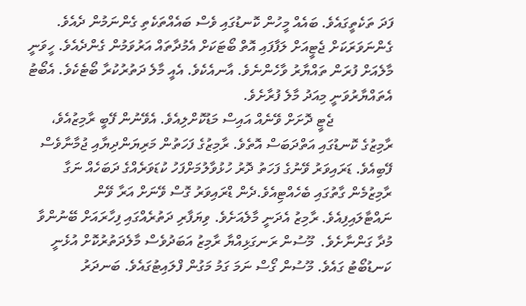ފަދަ ތަކެތީގައެވެ. ބައެއް މީހުން ކޮނޑުގައި ވެސް ބައެއްތަކެތި ގެންނަމުން ދެއެވެ. ގެންނަވަރަކަށް ޖެޓީއަށް ލަފާފައި އޮތް ބޯޓަކަށް އެމުދާތައް އަރުވަމުން ގެންދެއެވެ. ހީވަނީ މާލެއަށް ފުރަން ތައްޔާރު ވާހެންނެވެ. އާނއެކެވެ. އެއީ މާލެ ދަތުރުކުރާ ބޯޓެކެވެ. އެބޯޓު އެތައްޔާރުވަނީ މިއަދު މާލެ ފުރާށެވެ.
                ޖެޓީ ދޮށަށް ވޭނެއް އައިސް މަޑުކޮށްލިއެވެ. އެވޭނުން ފޭބީ ރާމިޒުއެވެ، ރާމިޒުގެ ކޮނޑުގައި އަތްދަބަސް އޮތެވެ. ރާމިޒުގެ ފަހަތުން މަރިޔަންދިޔާއި ޖުމާނާވެސް ފޭބިއެވެ. ޑަރައިވަރު ވޭނުގެ ފަހަތު ދޮރު ހުޅުވާލުމަށްފަހު ކުޑަވަރެއްގެ ދަބަހެއް ނަގާ ރާމިޒުމެން ގާތުގައި ބެހެއްޓިއެވެ.ދެން ޑްރައިވަރު ގޮސް ވޭނަށް އަރާ ވޭން ނައްޓާލައިފިއެވެ. ރާމިޒު އެދަނީ މާލެއަށެވެ. ވިޔަފާރި ދަތުރެއްގައި ފިހާރައަށް ބޭނުންވާ މުދާ ގަންނާށެވެ.  މޫސުން ރަނގަޅިއްޔާ ރާމިޒު އަބަދުވެސް މާލެދަތުރުކޮށް އުޅެނީ ކަނޑުބޯޓު ގައެވެ. މޫސުން ގޯސް ނަމަ ގަމު މަގުން ފްލައިޓުގައެވެ. ބަނދަރު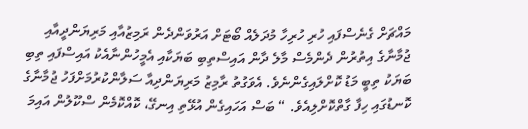މައްޗަށް ގެނެސްފައި ހުރި ހުރިހާ މުދަލެއް ބޯޓަށް އަރުވަންދެން ރަމިޒުއާއި މަރިޔަންދީއާއި ޖުމާނާގެ އިތުރުން ދެންމެސް މާލެ ދާން އައިސްތިބި ބަޔަކާއި އެމީހުންނާއެކު އައިސްފައި ތިބި ބަޔަކު ތިބީ މަޑު ކޮށްލައިގެންނެވެ. އެވަގުތު ރާމިޒު މަރިޔަންދިއާ ސަލާންކުރުމަށްފަހު ޖުމާނާގެ ކޮނޑުގައި ހިފާ ގާތްކޮށްލިއެވެ. “ ބަސް އަހައިގެން އުޅޭތި އިނގޭ، ކޮއްކޮމެން ސްކޫލުން އައިމަ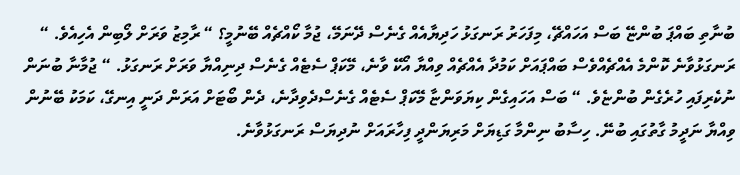ބުނާތި ބައްޕަ ބުންޏޭ ބަސް އަހައްޗޭ، މިފަހަރު ރަނގަޅު ހަދިޔާއެއް ގެނެސް ދޭނަމޭ، ޖުމާ ކޯއްޗެއް ބޭނުމީ؟ “ ރާމިޒު ވަރަށް ލޯބިން އެހިއެވެ. “ ރަނގަޅުވާނެ ކޮންމެ އެއްޗެއްވެސް ބައްޕައަށް ކަމުދާ އެއްޗެއް ވިއްޔާ އޯކޭ ވާނެ، މޭކަޕް ސެޓެއް ގެނެސް ދިނިއްޔާ ވަރަށް ރަނގަޅު. “ ޖުމާނާ ބުނަން ނުކެރިފައި ހުރެގެން ބުންޏެވެ. “ ބަސް އަހައިގެން ކިޔަވަންޏާ މޭކަޕް ސެޓެއް ގެނެސްދެވިދާނެ، ދެން ބޯޓަށް އަރަން ދަނީ އިނގޭ، ކަމަކު ބޭނުން ވިއްޔާ ނަދީމު ގާތުގައި ބުނޭ. ހިސާބު ނިންމާ ގަޑިޔަށް މަރިޔަންދީ ފިހާރައަށް ނުދިޔަސް ރަނގަޅުވާނެ.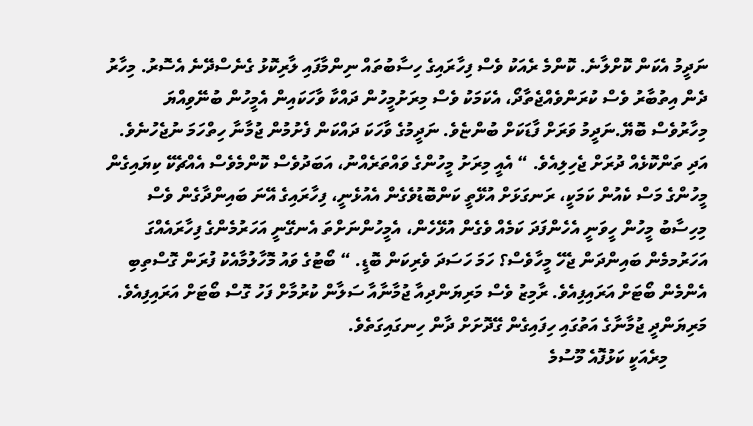ނަދީމު އެކަން ކޮށްލާނެ. ކޮންމެ ރެއަކު ވެސް ފިހާރައިގެ ހިސާބުތައް ނިންމާފައި ލާރިކޮޅު ގެނެސްދޭނެ އެސޮރު. މިހާރު ދެން އިތުބާރު ވެސް ކުރަންވެއްޖެތާދޯ، އެކަމަކު ވެސް މިރަށުމީހުން ދައްކާ ވާހަކައިން އެމީހުން ބުނޭވިއްޔަ މިހާރުވެސް ބޮޔޭ.ނަދީމު ވަރަށް ފާޑަކަށް ބުންޏެވެ. ނަދީމުގެ ވާހަކަ ދައްކަން ފެށުމުން ޖުމާނާ ހިތްހަމަ ނުޖެހުނެވެ. އަދި ތަންކޮޅެއް ދުރަށް ޖެހިލިއެވެ. “ އެއީ މިރަށު މީހުންގެ ވައްތަރެއްނު، އަބަދުވެސް ކޮންމެވެސް އެއްޗެކޭ ކިޔައިގެން މީހުންގެ މަސް ކެއުން ކަމަކީ، ރަނގަޅަށް އުޅޭތީ ކަންބޮޑުވެގެން އެއުޅެނީ، ފިހާރައިގެ އޭނަ ބައިންދާގެން ވެސް މިހިސާބު މީހުން ހީވަނީ އެހެންފަދަ ކަމެއް ވެގެން އުޅޭހެން، އެމީހުންނަށްތަ އެނގޭނީ އަހަރުމެންގެ ފިހާރައެއްގަ އަހަރުމމެން ބައިންދަން ޖެހޭ މީހާވެސް؟ ހަމަ ހަސަދަ ވެރިކަން ބޮޑީ. “ ބޯޓުގެ ވައު މޮހާލުމާއެކު ފުރަން ގޮސްތިބި އެންމެން ބޯޓަށް އަރައިފިއެވެ. ރާމިޒު ވެސް މަރިޔަންދިއާ ޖުމާނާއާ ސަލާން ކުރުމާށް ފަހު ގޮސް ބޯޓަށް އަރައިފިއެވެ. މަރިޔަންދީ ޖުމާނާގެ އަތުގައި ހިފައިގެން ގޭދޮށަށް ދާން ހިނގައިގަތެވެ.
         މިރެއަކީ ކަޅުފޮއެ މޫސުމެ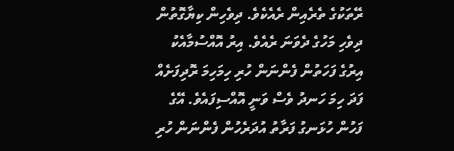ރޭތަކުގެ ތެރެއިން ރެއެކެވެ. ދިވެހިން ކިޔާގޮތުން ދިވެހި މަހުގެ ދެވަނަ ރެއެވެ. އިރު އޮއްސުމާއެކު އިރުގެ ފަހަތުން ފެންނަން ހުރި ހިމަހިމަ ރޮދިފަށެއް ފަދަ ހިމަ ހަނދު ވެސް ވަނީ އޮއްސިފައެވެ. އޭގެ ފަހުން ހުޅަނގު ފަރާތު އުދަރެހުން ފެންނަން ހުރި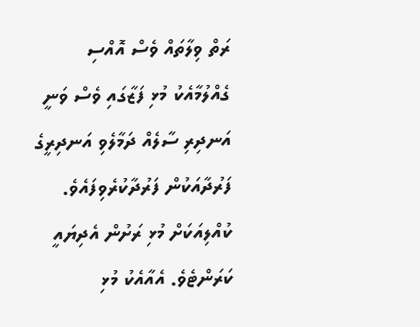ރަތް ވިލާތައް ވެސް އޮއްސި ގެއްލުމާއެކު މުޅި ފަޒާގައި ވެސް ވަނީ އަނދިރި ސާލެއް ދަމާލެވި އަނދިރީގެ ފަރުދާއަކުން ފަރުދާކުރެވިފައެވެ. ކުއްލިއަކަށް މުޅި ރަށުން އެދިޔައީ ކަރަންޓެވެ. އެއާއެކު މުޅި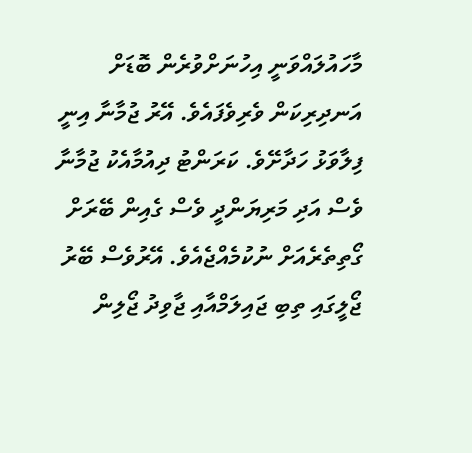މާހައުލައްވަނީ އިހުނަށްވުރެން ބޮޑަށް އަނދިރިކަން ވެރިވެފައެވެ. އޭރު ޖުމާނާ އިނީ ފިލާވަޅު ހަދާށޭވެ. ކަރަންޓު ދިއުމާއެކު ޖުމާނާ ވެސް އަދި މަރިޔަންދީ ވެސް ގެއިން ބޭރަށް ގޯތިތެރެއަށް ނުކުމެއްޖެއެވެ. އޭރުވެސް ބޭރު ޖޯލީގައި ތިބި ޖައިލަމްއާއި ޖާވިދު ޖޯލިން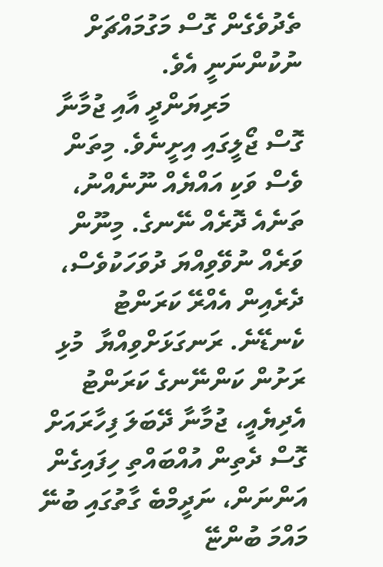ތެދުވެގެން ގޮސް މަގުމައްޗަށް ނުކުންނަނީ އެވެ.
           މަރިޔަންދީ އާއި ޖުމާނާ ގޮސް ޖޯލީގައި އިށީނެވެ. މިތަން ވެސް ވަކި އައްޔެއް ނޫނެއްނު، ތަނެއެ ދޮރެއް ނޭނގެ. މިނޫން ވަރެއް ނުވޭވިއްޔަ ދުވަހަކުވެސް، ދެރެއިން އެއްރޭ ކަރަންޓު ކެނޑޭނެ. ރަނގަޅަށްވިއްޔާ  މުޅި ރަށުން ކަންނޭނގެ ކަރަންޓު އެދިޔެއީ، ޖުމާނާ ދޭބަލަ ފިހާރައަށް ގޮސް ދެތިން އުއްބައްތި ހިފައިގެން އަންނަން، ނަދީމްބެ ގާތުގައި ބުނޭ މައްމަ ބުންޏޭ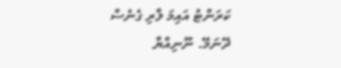ކަރަންޓު އައިމަ ލާރި ގެނެސް ދޭނަމޭ. ނޫނިއްޔާ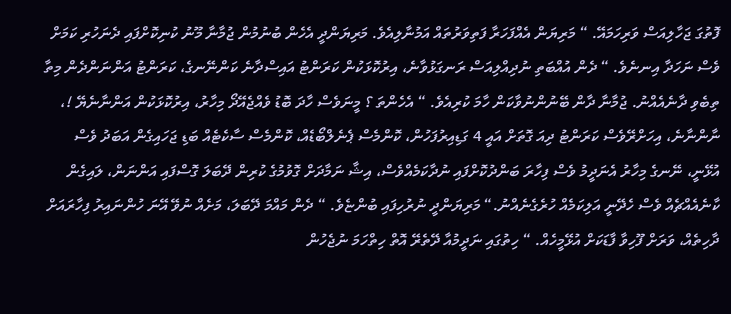ފޮތުގަ ޖަހާލިއަސް ވަރިހަމައޭ. “ މަރިޔަން އެއްފަހަރާ ފަތިވަރުތައް އަމުނާލިއެވެ. މަރިޔަންދީ އެހެން ބުނުމުން ޖުމާނާ މޫނު ކުނިކޮށްފައި ދެނަހުރި ކަމަށް ވެސް ނަހަދާ އިނނެވެ. “ ދެން އުއްބަތި ނުދިއްލިއަސް ރަނގަޅުވާނެ، އިރުކޮޅަކުން ކަރަންޓު އައިސްދާނެ ކަންނޭނގެ، ކަރަންޓު އަންނަންދެން މިތާ ތިބެވި ދާނެއެއްނު. ޖުމާނާ ދާން ބޭނުންނުވާކަން ހާމަ ކުރިއެވެ. “ އެހެންތަ ؟ މީނަވެސް ހާދަ ބޮޑު ވެއްޖެއޭދޯ މިހާރު، އިރުކޮޅަކުން އަންނާނެޔޭ !،  ނާންނާނެ، އިހަށްރޭވެސް ކަރަންޓު ދިއަ ގޮތަށް އައީ 4 ގަޑިއިރުފަހުން، ކޮންމެސް ޕެނެލްބޯޑެއް، ކޮންމެސް ސާކެޓެއް ބަޑި ޖަހައިގެން އަބަދު ވެސް އުޅޭނީ، ނޭނގެ މިހާރު އެނަދީމު ވެސް ފިހާރަ ބަންދުކޮށްފައި ނުދާކަމެއްވެސް، އިޝާ ނަމާދަށް ގޮވުމުގެ ކުރިން ދޭބަލަ ގޮސްފައި އަންނަން، ލައިގެން ކާނެއެއްޗެއް ވެސް ހެދޭނީ އަލިކަމެއް ހުރެގެނެއްނު.“ މަރިޔަންދީ ނުރުހިފައި ބުންޏެވެ. “ ދެން މައްމަ ދޭބަލަ، މަށެއް ނުވޭ އޭނަ ހުންނައިރު ފިހާރައަށް ދާހިތެއް، ވަރަށް ފޫހިވާ ފާޑަކަށް އުޅޭމީހެއް. “ ހިތުގައި ނަދީމުއާ ދޭތެރޭ އޮތް ހިތްހަމަ ނުޖެހުން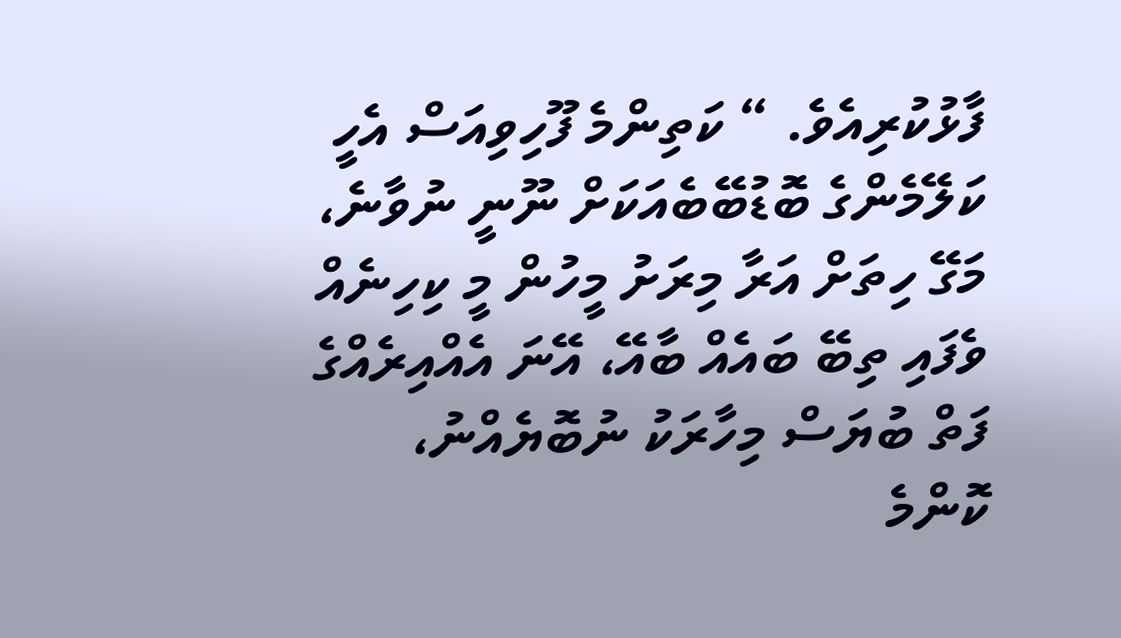ފާޅުކުރިއެވެ. “ ކަތިންމެ ފޫހިވިއަސް އެހީ ކަލޭމެންގެ ބޮޑުބޭބެއަކަށް ނޫނީ ނުވާނެ،  މަގޭ ހިތަށް އަރާ މިރަށު މީހުން މީ ކިހިނެއް ވެފައި ތިބޭ ބައެއް ބާއޭ، އޭނަ އެއްއިރެއްގެ ފަތް ބުޔަސް މިހާރަކު ނުބޮޔެއްނު، ކޮންމެ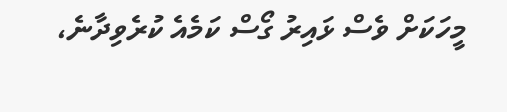މީހަކަށް ވެސް ޅައިރު ގޯސް ކަމެއެ ކުރެވިދާނެ،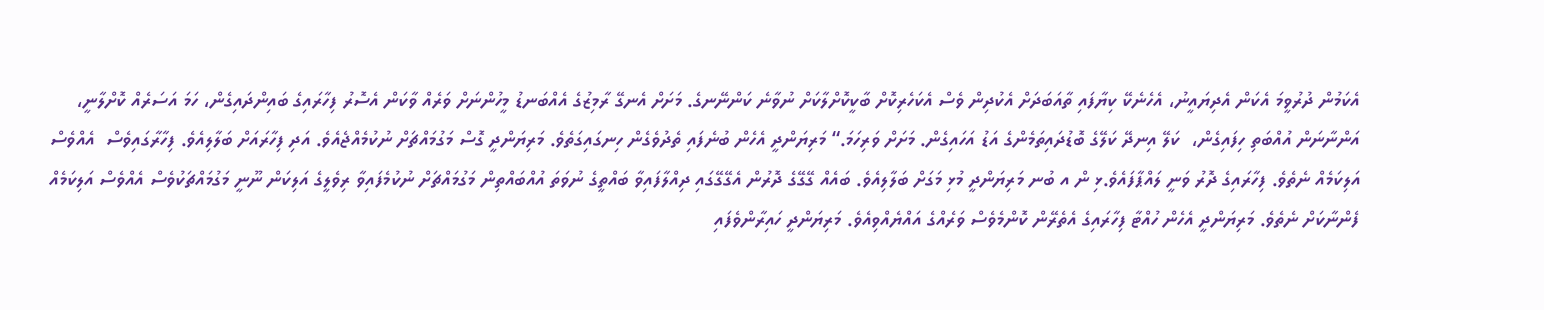އެކަމުން ދުރުވީމަ އެކަން އެދިޔައީނު، އެހެނެކޭ ކިޔާފައި ތާއަބަދަށް އެކުދިން ވެސް އެކަހެރިކޮށް ބާކީކޮށްލާކަށް ނުވާނެ ކަންނޭނގެ. މަށަށް އެނގޭ ރާމިޒުގެ އެއްބަނޑު މީހުންނަށް ވަރެއް ވާކަން އެސޮރު ފިހާރައިގެ ބައިންދައިގެން، ހަމަ އަސަރެއް ކޮށްލާނީ،  އަންނާނަން އުއްބަތި ހިފައިގެން،  ކަލޭ އިނދޭ ކަލޭގެ ބޮޑުދައިތަމެންގެ އަޑު އަހައިގެން. މަށަށް ވަރިހަމަ.“ މަރިޔަންދީ އެހެން ބުނެފައި ތެދުވެގެން ހިނގައިގަތެވެ. މަރިޔަންދީ ގޮސް މަގުމައްޗަށް ނުކުމެއްޖެއެވެ. އަދި ފިހާރައަށް ބަލާލިއެވެ. ފިހާރާގައިވެސް  އެއްވެސް އަލިކަމެއް ނެތެވެ. ފިހާރައިގެ ދޮރު ވަނީ ލައްޕާފައެވެ.ޅި ން އ ބުނ މަރިޔަންދީ މުޅި މަގަށް ބަލާލިއެވެ. ބައެއް ގޭގޭގެ ދޮރުން އެގޭގޭގައި ދިއްލާފައިވާ ބައްތީގެ ނުވަތަ އުއްބައްތިން މަގުމައްޗަށް ނުކުމެފައިވާ ރިވެލީގެ އަލިކަން ނޫނީ މަގުމައްޗަކުވެސް އެއްވެސް އަލިކަމެއް ފެންނާކަށް ނެތެވެ. މަރިޔަންދީ އެހެން ހުއްޓާ ފިހާރައިގެ އެތެރޭން ކޮންމެވެސް ވަރެއްގެ އައްޔެއްވިއެވެ. މަރިޔަންދީ ހައިރާންވެފައި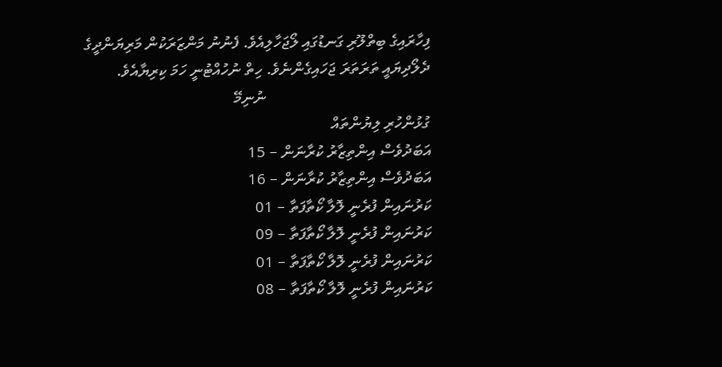ފިހާރައިގެ ބިތްލޫރި ގަނޑުގައި ލޯޖަހާލިއެވެ. ފެނުނު މަންޒަރަކުން މަރިޔަންދީގެ ދެލޯދިޔައީ ތަރަތަރަ ޖަހައިގެންނެވެ. ހިތް ނުހުއްޓުނީ ހަމަ ކިރިޔާއެވެ.
                                          ނުނިމޭ
ގުޅުންހުރި ލިޔުންތައް
އަބަދުވެސް އިންތިޒާރު ކުރާނަން – 15
އަބަދުވެސް އިންތިޒާރު ކުރާނަން – 16
ކަރުނައިން ފުރެނީ ލޮލާ ކޯތާފަތާ – 01
ކަރުނައިން ފުރެނީ ލޮލާ ކޯތާފަތާ – 09
ކަރުނައިން ފުރެނީ ލޮލާ ކޯތާފަތާ – 01
ކަރުނައިން ފުރެނީ ލޮލާ ކޯތާފަތާ – 08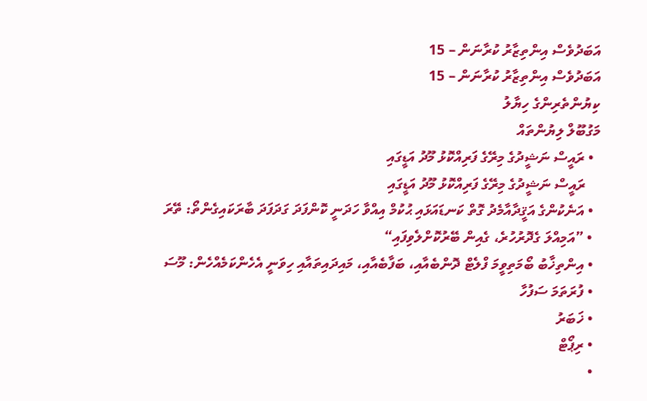އަބަދުވެސް އިންތިޒާރު ކުރާނަން – 15
އަބަދުވެސް އިންތިޒާރު ކުރާނަން – 15
ކިޔުންތެރިންގެ ހިޔާލު
މަގުބޫލް ލިޔުންތައް
  • ރައީސް ނަޝީދުގެ މިރޭގެ ފަރިއްކޮޅު މޫދު އަޑީގައި
    ރައީސް ނަޝީދުގެ މިރޭގެ ފަރިއްކޮޅު މޫދު އަޑީގައި
  • އަނެކުންގެ އަޤީދާއާމެދު ގޮތް ކަނޑައަޅައި ޙުކުމް އިއްވާ ހަދަނީ ކޮންފަދަ ގަދަފަދަ ބާރަކައިގެންތޯ: ތޭރަ
  • ”އަމިއްލަ ގެދޮރުހުރެ، ގެއިން ބޭރުކޮށްލެވިފައި“
  • އިންތިޚާބު ބޯމަތިވީމަ ފްލެޓް ދޮންބެއާއި، ބަފާބެއާއި، މައިދައިތައާއި ހިވަނީ އެހެންކަމެއްހެން: މޫސަ
  • ފުރަތަމަ ސަފުހާ
  • ޚަބަރު
  • ރިޕޯޓް
  •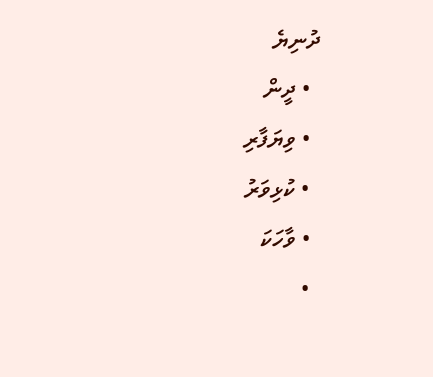ދުނިޔެ
  • ދީން
  • ވިޔަފާރި
  • ކުޅިވަރު
  • ވާހަކަ
  •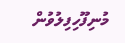މުނިފޫހިފިލުވުން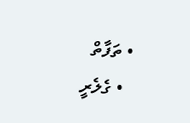• ތަފާތް
  • ގެލެރީ